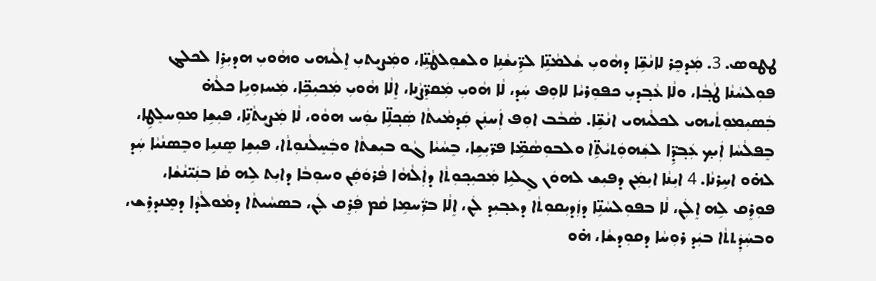ܛܛܘܣ. 3. ܡܲܕܟܸܪ ܠܐܢܵܫܹ̈ܐ ܕܗܵܘܝܼ ܫܵܠܡܵܢܹ̈ܐ ܠܪܹ̈ܝܫܵܢܹܐ ܘܠܫܘܼܠܛܵܢܹ̈ܐ، ܘܡܲܨܝܸܬ‌ܝܼ ܐܸܠܵܝܗ‌ܝ ܘܗܵܘܝܼ ܗܕܝܼܪܹܐ ܠܟܠܔ ܦܘܼܠܚܵܢܵܐ ܛܵܒ݂ܵܐ، ܘܠܵܐ ܥܵܒ݂ܕܝܼ ܟܦܘܼܪܝܵܐ ܠܐܘܼܦ ܚܲܕ، ܠܵܐ ܗܵܘܝܼ ܡܲܩܪܸ̈ܨܵܢܹܐ، ܐܸܠܵܐ ܗܵܘܝܼ ܡܲܟܝܼܟܹ̈ܐ، ܡܲܚܙܘܼܝܹܐ ܟܠܵܗ̇ ܒܲܣܝܼܡܘܼܬܵܝܗ‌ܝ ܠܟܠܵܝܗ‌ܝ ܐܢܵܫܹ̈ܐ. ܣܵܒܵܒ ܐܘܼܦ ܐܲܚܢܲܢ ܩܲܕܡܵܝܬܵ‌ܐ ܣܲܟ݂ܠܹ̈ܐ ܝܘܲܚ ܗܘܵܘ، ܠܵܐ ܡܲܨܝܸܬܵܢܹ̈ܐ، ܦܝܼܫܹܐ ܡܘܼܚܠܸܛܹܐ، ܒܸܦܠܵܚܵܐ ܐܲܝܟ݂ ܥܲܒ݂ܕܹ̈ܐ ܠܫܲܗܘܲܬܝܵܬܹ̈‌ܐ ܘܠܒܘܼܣܵܡܹ̈ܐ ܦܪ̈ܝܼܫܹܐ، ܒܸܚܵܝܵܐ ܓܵܘ ܒܝܼܫܬܵ‌ܐ ܘܒܲܚܸܠܵܢܘܼܬܵ‌ܐ، ܦܝܼܫܹܐ ܣܸܢܝܹܐ ܘܒܸܣܢܵܝܵܐ ܚܲܕ ܠܗ̇ܘ ܐܚܹܪܢܵܐ. 4 ܐܝܼܢܵܐ ܐܝܼܡܲܢ ܕܦܝܼܫ ܠܗܘܿܢ ܓܸܠܝܹܐ ܡܲܟܝܼܟ݂ܘܼܬܵ‌ܐ ܕܐܲܠܵܗܵܐ ܦܵܪܘܿܩܲܢ ܘܚܘܼܒܵܐ ܕܐܝܼܬ ܠܹܗ ܩܵܐ ܒܢܲܝ̈ܢܵܫܵܐ، ܦܘܼܪܸܩ ܠܹܗ ܐܸܠܲܢ، ܠܵܐ ܒܦܘܼܠܚܵܢܹ̈ܐ ܕܙܲܕܝܼܩܘܼܬܵ‌ܐ ܕܥܒ݂ܝܼܕ ܠܲܢ، ܐܸܠܵܐ ܒܪ̈ܲܚܡܹܐ ܩܵܡ ܦܲܪܸܩ ܠܲܢ، ܒܣܚܵܝܬܵ‌ܐ ܕܡܵܘܠܵܕܵܐ ܕܡܸܢܕܪܸܫ، ܘܒܚܲܕܲܬܬܵ‌ܐ ܒܝܲܕ ܪܘܼܚܵܐ ܕܩܘܼܕܫܵܐ، ܗ̇ܘ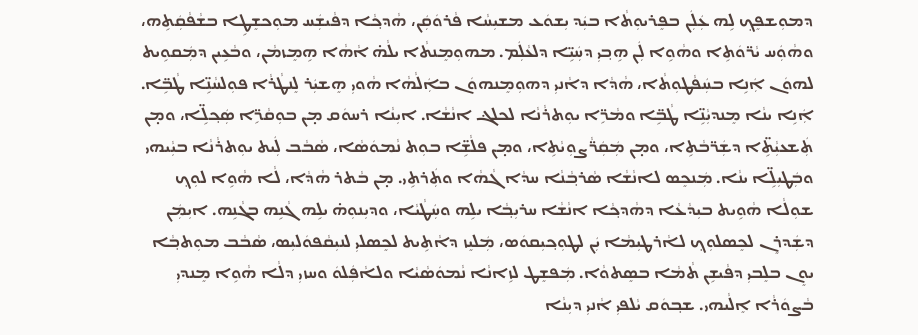ܕܡܘܼܫܦܸܟ݂ ܠܹܗ ܥܲܠܲܢ ܒܦܸܪܝܘܼܬܵ‌ܐ ܒܝܲܕ ܝܼܫܘܿܥ ܡܫܝܼܚܵܐ ܦܵܪܘܿܩܲܢ، ܗܵܕܟ݂ܵܐ ܕܦܵܝܫܲܚ ܡܘܼܟܫܸܛܹܐ ܒܫܵܦܵܩܲܬܹܗ، ܘܗܵܘܲܚ ܝܵܪ̈ܘܿܬܹ‌ܐ ܘܗܵܘܹܐ ܠܲܢ ܗܹܒ݂ܝܼ ܕܚܲܝܹ̈ܐ ܕܠܥܵܠܲܡ. ܡܗܘܼܡܸܢܬܵ‌ܐ ܝܠܵܗ̇ ܐܵܗܵܐ ܗܹܡܸܙܡܵܢ، ܘܒܵܥܹܝܢ ܕܡܲܩܘܹܝܬ ܠܗܘܿܢ ܐܲܢܹܐ ܒܚܲܦܵܛܘܼܬܵ‌ܐ، ܗܵܕܵܐ ܕܐܵܢܝܼ ܕܗܘܼܡܸܢܗܘܿܢ ܒܐܲܠܵܗܵܐ ܗܵܘܝܼ ܗܸܫܝܲܪ ܠܸܢܛܵܪܵܐ ܦܘܼܠܚܵܢܹ̈ܐ ܛܵܒܹ̈ܐ. ܐܲܢܹܐ ܝܢܵܐ ܡܸܢܕܝܼܵܢܹ̈ܐ ܛܵܒܹ̈ܐ ܘܡܵܪܹ̈ܐ ܝܘܼܬܪܵܢܵܐ ܠܟܠܔ ܐܢܵܫܵܐ. ܐܝܼܢܵܐ ܪܚܘܿܩ ܡ̣ܢ ܒܘܼܩܵܪܹ̈ܐ ܣܲܟ݂ܠܹ̈ܐ، ܘܡ̣ܢ ܬܲܫܥܝܼܵܬܹ̈‌ܐ ܕܫܲܪ̈ܒܵܬܹ‌ܐ، ܘܡ̣ܢ ܡܲܩܲܪ̈ܵܨܘܼܝܵܬܹ‌ܐ، ܘܡ̣ܢ ܦܠܵܫܹ̈ܐ ܒܘܼܬ ܢܵܡܘܿܣܵܐ، ܣܵܒܵܒ ܠܲܝܬ ܝܘܼܬܪܵܢܵܐ ܒܝܼܵܝܗ‌ܝ ܘܒܲܛܝܼܠܹ̈ܐ ܝܢܵܐ. ܡܲܢܟܸܣ ܠܐܢܵܫܵܐ ܣܵܪܒ݂ܵܢܵܐ ܚܕܵܐ ܓܵܗܵܐ ܘܬܲܪܬܹܝ. ܡ̣ܢ ܒܵܬܪ ܗܵܕܵܐ، ܠܵܐ ܗܵܘܹܐ ܠܘܼܟ݂ ܫܘܼܠܵܐ ܗܵܘܹܝܬ ܒܝܼܕܵܥܵܐ ܕܗܵܕܟ݂ܵܐ ܐܢܵܫܵܐ ܚܪܝܼܒ݂ܵܐ ܝܠܹܗ ܘܚܲܛܵܝܵܐ، ܘܕܝܼܢܘܼܗ̇ ܝܠܹܗ ܓܵܢܹܗ ܒܓܵܢܹܗ. ܐܝܼܡܲܢ ܕܫܲܕܪܸܢ ܠܟܸܣܠܘܼܟ݂ ܠܐܵܪܛܝܼܡܵܐ ܝܲܢ ܠܛܘܼܟ݂ܝܼܩܘܿܣ، ܡܲܠܝܸܙ ܕܐܵܬܹܝܬ ܠܟܸܣܠܝܼ ܠܢܝܼܩܵܦܘܿܠܝܼܣ، ܣܵܒܵܒ ܡܘܼܬܒ݂ܵܐ ܝܘܸܢ ܒܠܸܒܝܼ ܕܦܵܝܫܹܢ ܬܵܡܵܐ ܒܣܸܬܘܵܐ. ܡܲܦܫܸܛ ܠܙܹܐܢܵܐ ܢܵܡܘܿܣܵܝܵܐ ܘܠܐܵܦܲܠܘܿ ܘܚܙܝܼ ܕܠܵܐ ܗܵܘܹܐ ܡܸܢܕܝܼ ܒܵܨܘܿܪܵܐ ܐܸܠܵܝܗ‌ܝ. ܫܒ݂ܘܿܩ ܝܵܠܦܝܼ ܐܵܢܝܼ ܕܝܼܢܵܐ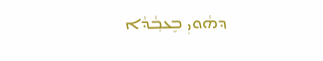ܕܗܵܘܝܼ ܒܸܥܒ݂ܵܕܵܐ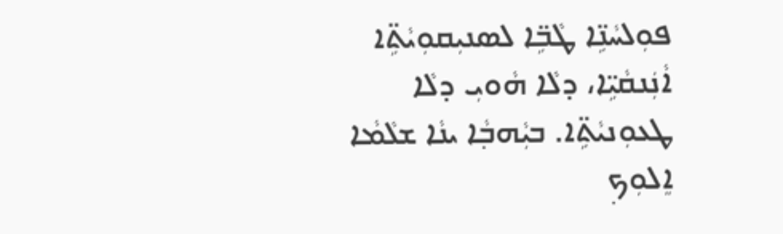ܦܘܼܠܚܵܢܹ̈ܐ ܛܵܒܹ̈ܐ ܠܣܢܝܼܩܘܼܝܵܬܹ̈‌ܐ ܐܵܢܲܢܩܵܝܹ̈ܐ، ܕܠܵܐ ܗܵܘܝܼ ܕܠܵܐ ܛܥܘܼܢܝܵܬܹ̈‌ܐ. ܒܝܼܵܗܒ݂ܵܐ ܝܢܵܐ ܫܠܵܡܵܐ ܐܸܠܘܼܟ݂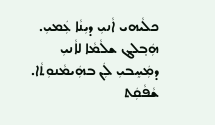ܟܠܵܝܗ‌ܝ ܐܵܢܝܼ ܕܝܼܢܵܐ ܥܲܡܝܼ. ܗܲܒ݂ܠܔ ܫܠܵܡܵܐ ܠܐܵܢܝܼ ܕܡܲܚܸܒܝܼ ܠܲܢ ܒܗܲܝܡܵܢܘܼܬܵ‌ܐ. ܫܵܦܵܩܲܬ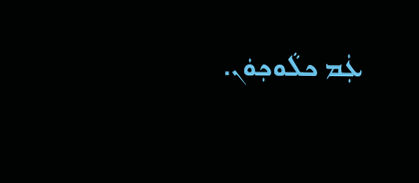ܥܲܡ ܟܠܵܘܟ݂ܘܿܢ.